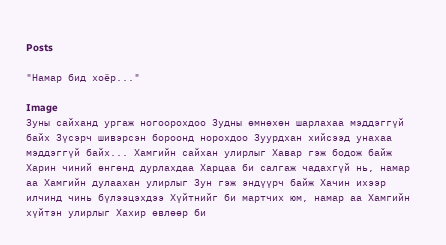Posts

"Намар бид хоёр..."

Image
Зуны сайханд ургаж ногоорохдоо Зудны өмнөхөн шарлахаа мэддэггүй байх Зүсэрч шивэрсэн бороонд норохдоо Зуурдхан хийсээд унахаа мэддэггүй байх... Хамгийн сайхан улирлыг Хавар гэж бодож байж Харин чиний өнгөнд дурлахдаа Харцаа би салгаж чадахгүй нь, намар аа Хамгийн дулаахан улирлыг Зун гэж эндүүрч байж Хачин ихээр илчинд чинь бүлээцэхдээ Хүйтнийг би мартчих юм, намар аа Хамгийн хүйтэн улирлыг Хахир өвлөөр би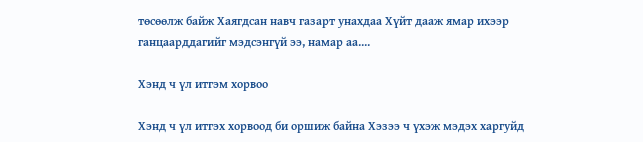төсөөлж байж Хаягдсан навч газарт унахдаа Хүйт дааж ямар ихээр ганцаарддагийг мэдсэнгүй ээ, намар аа....

Хэнд ч үл итгэм хорвоо

Хэнд ч үл итгэх хорвоод би оршиж байна Хэзээ ч үхэж мэдэх харгуйд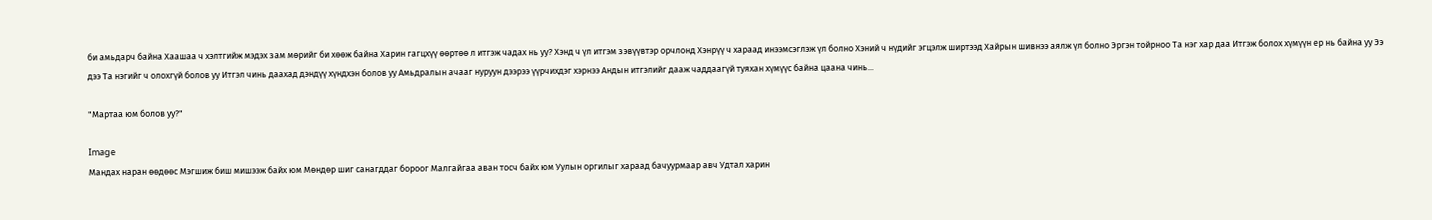би амьдарч байна Хаашаа ч хэлтгийж мэдэх зам мөрийг би хөөж байна Харин гагцхүү өөртөө л итгэж чадах нь уу? Хэнд ч үл итгэм зэвүүвтэр орчлонд Хэнрүү ч хараад инээмсэглэж үл болно Хэний ч нүдийг эгцэлж ширтээд Хайрын шивнээ аялж үл болно Эргэн тойрноо Та нэг хар даа Итгэж болох хүмүүн ер нь байна уу Ээ дээ Та нэгийг ч олохгүй болов уу Итгэл чинь даахад дэндүү хүндхэн болов уу Амьдралын ачааг нуруун дээрээ үүрчихдэг хэрнээ Андын итгэлийг дааж чаддаагүй туяхан хүмүүс байна цаана чинь...

"Мартаа юм болов уу?"

Image
Мандах наран өөдөөс Мэгшиж биш мишээж байх юм Мөндөр шиг санагддаг бороог Малгайгаа аван тосч байх юм Уулын оргилыг хараад бачуурмаар авч Удтал харин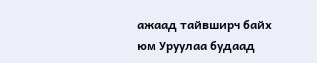ажаад тайвширч байх юм Уруулаа будаад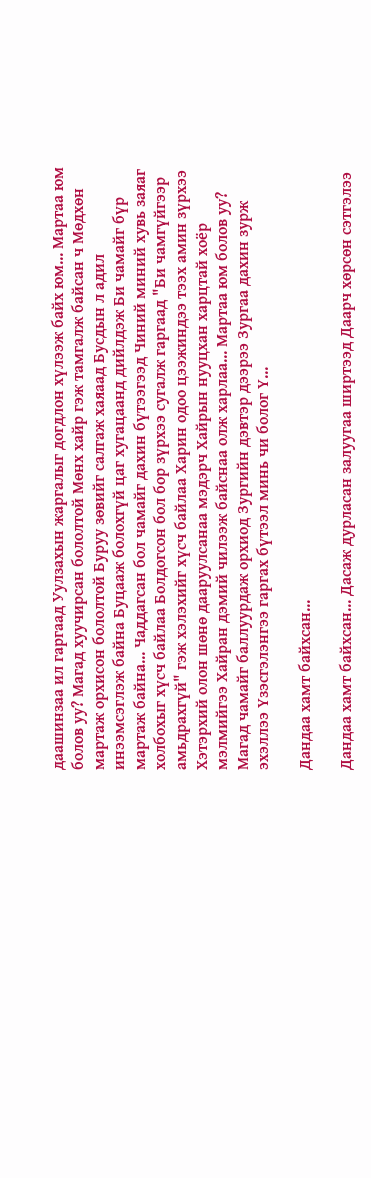даашинзаа ил гаргаад Уулзахын жаргалыг догдлон хүлээж байх юм... Мартаа юм болов уу? Магад хуучирсан бололтой Мөнх хайр гэж тамгалж байсан ч Мөдхөн мартаж орхисон бололтой Буруу зөвийг салгаж хаяаад Бусдын л адил инээмсэглэж байна Буцааж болохгүй цаг хугацаанд дийлдэж Би чамайг бүр мартаж байна... Чаддагсан бол чамайг дахин бүтээгээд Чиний миний хувь заяаг холбохыг хүсч байлаа Болдогсон бол бор зүрхээ сугалж гаргаад "Би чамгүйгээр амьдрахгүй" гэж хэлэхийг хүсч байлаа Харин одоо цээжиндээ тээх амин зүрхээ Хэтэрхий олон шөнө дааруулсанаа мэдэрч Хайрын нууцхан харцтай хоёр мэлмийгээ Хайран дэмий чилээж байснаа олж харлаа... Мартаа юм болов уу? Магад чамайг баллуурдаж орхиод Зургийн дэвтэр дээрээ Зургаа дахин зурж эхэллээ Үзэсгэлэнгээ гаргах бүтээл минь чи болог Ү...

Дандаа хамт байхсан...

Дандаа хамт байхсан... Дасаж дурласан залуугаа ширтээд Даарч хөрсөн сэтгэлээ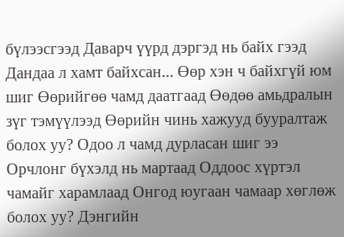бүлээсгээд Даварч үүрд дэргэд нь байх гээд Дандаа л хамт байхсан... Өөр хэн ч байхгүй юм шиг Өөрийгөө чамд даатгаад Өөдөө амьдралын зүг тэмүүлээд Өөрийн чинь хажууд бууралтаж болох уу? Одоо л чамд дурласан шиг ээ Орчлонг бүхэлд нь мартаад Оддоос хүртэл чамайг харамлаад Онгод юугаан чамаар хөглөж болох уу? Дэнгийн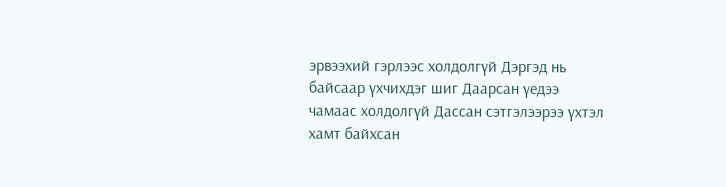эрвээхий гэрлээс холдолгүй Дэргэд нь байсаар үхчихдэг шиг Даарсан үедээ чамаас холдолгүй Дассан сэтгэлээрээ үхтэл хамт байхсан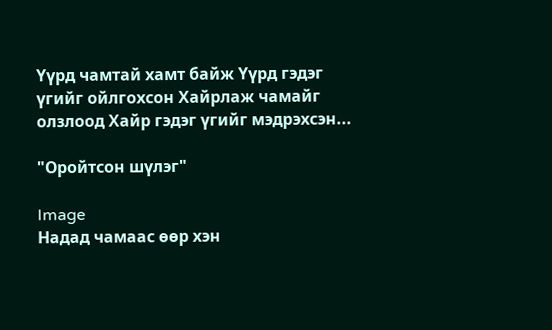Үүрд чамтай хамт байж Үүрд гэдэг үгийг ойлгохсон Хайрлаж чамайг олзлоод Хайр гэдэг үгийг мэдрэхсэн...

"Оройтсон шүлэг"

Image
Надад чамаас өөр хэн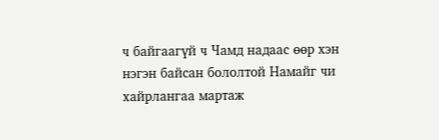ч байгаагүй ч Чамд надаас өөр хэн нэгэн байсан бололтой Намайг чи хайрлангаа мартаж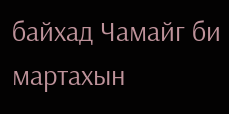байхад Чамайг би мартахын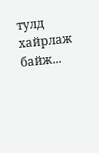тулд хайрлаж байж...